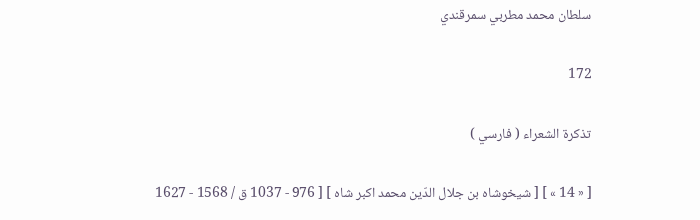سلطان محمد مطربي سمرقندي

172

تذكرة الشعراء ( فارسي )

[ « 14 » ] [ شيخوشاه بن جلال الدّين محمد اكبر شاه ] [ 976 - 1037 ق / 1568 - 1627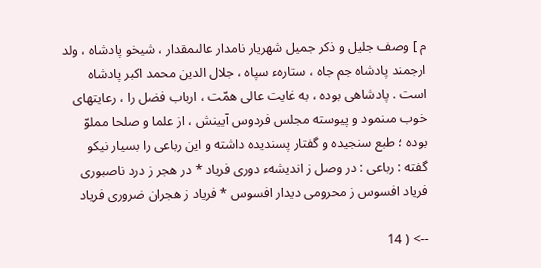م ] وصف جليل و ذكر جميل شهريار نامدار عالىمقدار ، شيخو پادشاه ، ولد ارجمند پادشاه جم جاه ، ستارهء سپاه ، جلال الدين محمد اكبر پادشاه است . پادشاهى بوده ، به غايت عالى همّت ، ارباب فضل را ، رعايتهاى خوب مىنمود و پيوسته مجلس فردوس آيينش ، از علما و صلحا مملوّ بوده ؛ طبع سنجيده و گفتار پسنديده داشته و اين رباعى را بسيار نيكو گفته : رباعى : در وصل ز انديشهء دورى فرياد * در هجر ز درد ناصبورى فرياد افسوس ز محرومى ديدار افسوس * فرياد ز هجران ضرورى فرياد

--> ( 14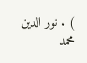) . نور الدين محمد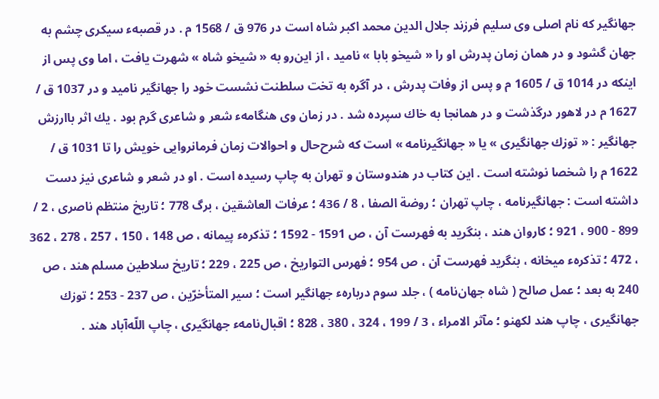جهانگير كه نام اصلى وى سليم فرزند جلال الدين محمد اكبر شاه است در 976 ق / 1568 م . در قصبهء سيكرى چشم به جهان گشود و در همان زمان پدرش او را « شيخو بابا » ناميد ، از اين‌رو به « شيخو شاه » شهرت يافت ، اما وى پس از اينكه در 1014 ق / 1605 م و پس از وفات پدرش ، در آگره به تخت سلطنت نشست خود را جهانگير ناميد و در 1037 ق / 1627 م در لاهور درگذشت و در همانجا به خاك سپرده شد . در زمان وى هنگامهء شعر و شاعرى گرم بود . يك اثر باارزش جهانگير : « توزك جهانگيرى » يا « جهانگيرنامه » است كه شرح‌حال و احوالات زمان فرمانروايى خويش را تا 1031 ق / 1622 م را شخصا نوشته است . اين كتاب در هندوستان و تهران به چاپ رسيده است . او در شعر و شاعرى نيز دست داشته است : جهانگيرنامه ، چاپ تهران ؛ روضة الصفا ، 8 / 436 ؛ عرفات العاشقين ، برگ 778 ؛ تاريخ منتظم ناصرى ، 2 / 899 - 900 ، 921 ؛ كاروان هند ، بنگريد به فهرست آن ، ص 1591 - 1592 ؛ تذكرهء پيمانه ، ص 148 ، 150 ، 257 ، 278 ، 362 ، 472 ؛ تذكرهء ميخانه ، بنگريد فهرست آن ، ص 954 ؛ فهرس التواريخ ، ص 225 ، 229 ؛ تاريخ سلاطين مسلم هند ، ص 240 به بعد ؛ عمل صالح ( شاه جهان‌نامه ) ، جلد سوم دربارهء جهانگير است ؛ سير المتأخرّين ، ص 237 - 253 ؛ توزك جهانگيرى ، چاپ هند لكهنو ؛ مآثر الامراء ، 3 / 199 ، 324 ، 380 ، 828 ؛ اقبال‌نامهء جهانگيرى ، چاپ اللّه‌آباد هند .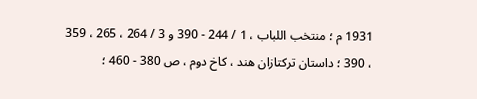1931 م ؛ منتخب اللباب ، 1 / 244 - 390 و 3 / 264 ، 265 ، 359 ، 390 ؛ داستان تركتازان هند ، كاخ دوم ، ص 380 - 460 ؛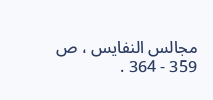مجالس النفايس ، ص 359 - 364 .